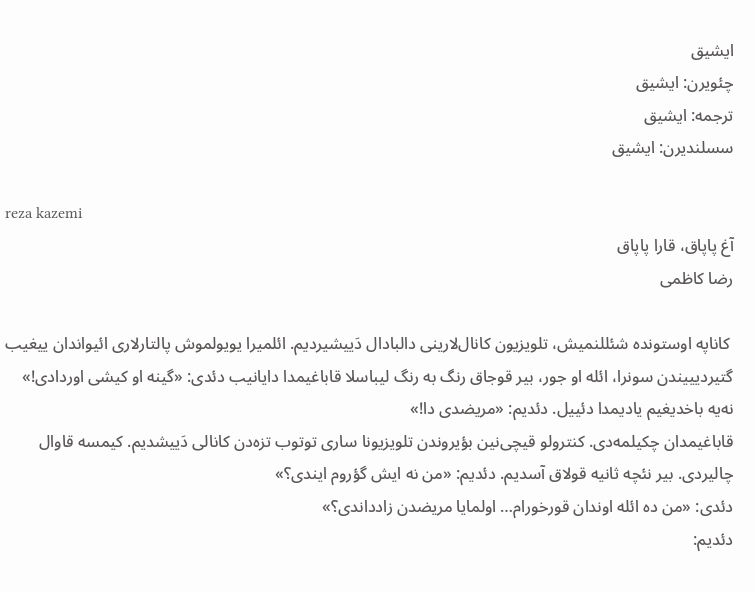ایشیق
چئویرن: ایشیق
ترجمه: ایشیق
سسلندیرن: ایشیق

reza kazemi
آغ پاپاق، قارا پاپاق
رضا کاظمی

 کاناپه اوستونده شئللنمیش، تلویزیون کانال‌لارینی دالبادال دَییشیردیم. ائلمیرا یویولموش پالتارلاری ائیواندان ییغیب گتیردیییندن سونرا، ائله او جور، بیر قوجاق رنگ به رنگ لیباسلا قاباغیمدا دایانیب دئدی: «گینه او کیشی اوردادی!»
نه‌یه باخدیغیم یادیمدا دئییل. دئدیم: «مریضدی دا!»
قاباغیمدان چکیلمه‌دی. کنترولو قیچی‌نین بؤیروندن تلویزیونا ساری توتوب تزه‌دن کانالی دَییشدیم. کیمسه قاوال چالیردی. بیر نئچه ثانیه قولاق آسدیم. دئدیم: «من نه ایش گؤروم ایندی؟»
دئدی: «من ده ائله اوندان قورخورام… اولمایا مریضدن زادداندی؟»
دئدیم: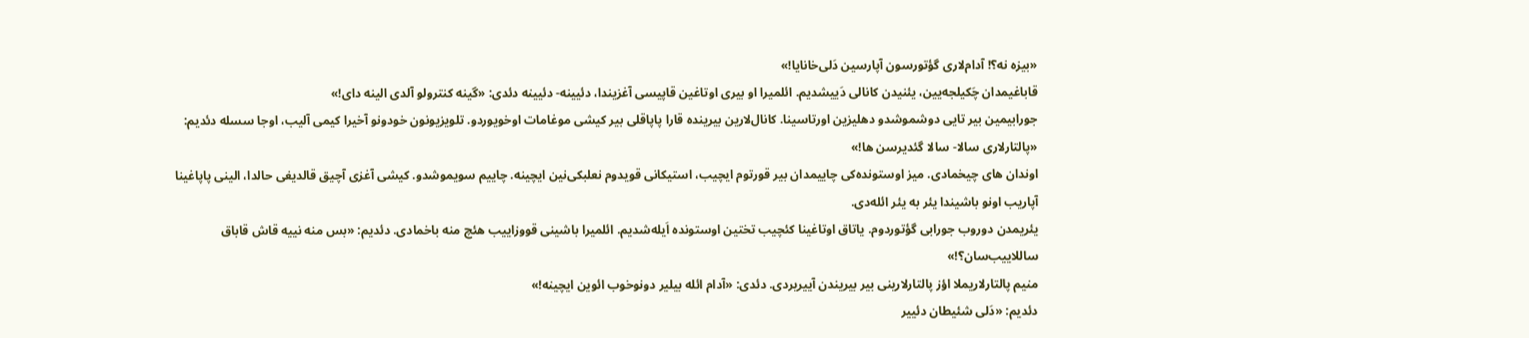«بیزه نه؟! آدام‌لاری گؤتورسون آپارسین دَلی‌خانایا!»
قاباغیمدان چَکیلجه‌یین، یئنیدن کانالی دَییشدیم. ائلمیرا او بیری اوتاغین قاپیسی آغزیندا، دئیینه- دئیینه دئدی: «گینه کنترولو آلدی الینه دای!»
جورابیمین بیر تایی دوشموشدو دهلیزین اورتاسینا. کانال‌لارین بیرینده قارا پاپاقلی بیر کیشی موغامات اوخویوردو. تلویزیونون خودونو آخیرا کیمی آلیب، اوجا سسله دئدیم: «پالتارلاری سالا- سالا گئدیرسن ها!»
اوندان های چیخمادی. میز اوستونده‌کی چاییمدان بیر قورتوم ایچیب، استیکانی قویدوم نعلبکی‌نین ایچینه. چاییم سویموشدو. کیشی آغزی آچیق قالدیغی حالدا، الینی پاپاغینا آپاریب اونو باشیندا یئر به یئر ائله‌دی.
یئریمدن دوروب جورابی گؤتوردوم. یاتاق اوتاغینا کئچیب تختین اوستونده اَیله‌شدیم. ائلمیرا باشینی قووزاییب هئچ منه باخمادی. دئدیم: «بس منه نییه قاش قاباق ساللاییب‌سان؟!»
منیم پالتارلاریملا اؤز پالتارلارینی بیر بیریندن آییریردی. دئدی: «آدام ائله بیلیر دونوخوب ائوین ایچینه!»
دئدیم: «دَلی شئیطان دئییر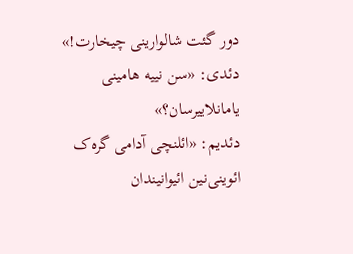دور گئت شالوارینی چیخارت!»
دئدی: «سن نییه هامینی یامانلاییرسان؟»
دئدیم: «ائلنچی آدامی گره‌ک ائوینی‌نین ائیوانیندان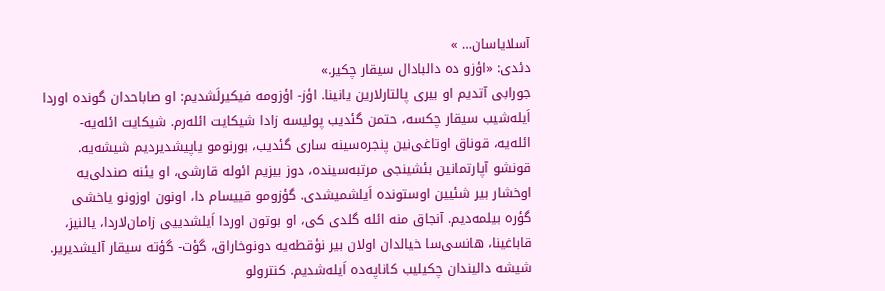آسلایاسان… »
دئدی: «اؤزو ده دالبادال سیقار چکیر.»
جورابی آتدیم او بیری پالتارلارین یانینا. اؤز- اؤزومه فیکیرلَشدیم: او صاباحدان گونده اوردا اَیله‌شیب سیقار چکسه، حتمن گئدیب پولیسه زادا شیکایت ائله‌رم. شیکایت ائله‌یه- ائله‌یه، قوناق اوتاغی‌نین پنجره‌سینه ساری گئدیب، بورنومو یاپیشدیردیم شیشه‌یه. قونشو آپارتمانین بئشینجی مرتبه‌سینده، دوز بیزیم ائوله قارشی، او یئنه صندلی‌یه اوخشار بیر شئیین اوستونده اَیلشمیشدی. گؤزومو قییسام دا، اونون اوزونو یاخشی گؤره بیلمه‌دیم. آنجاق منه ائله گلدی کی، او بوتون اوردا اَیلشدییی زامان‌لاردا، یالنیز، قاباغینا، هانسی‌سا خیالدان اولان بیر نؤقطه‌یه دونوخاراق، گؤت- گؤته سیقار آلیشدیریر.
شیشه دالیندان چکیلیب کاناپه‌ده اَیله‌شدیم. کنترولو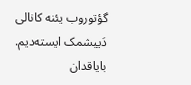گؤتوروب یئنه کانالی دَییشمک ایسته‌دیم. بایاقدان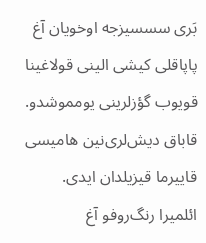بَری سسسیزجه اوخویان آغ پاپاقلی کیشی الینی قولاغینا قویوب گؤزلرینی یومموشدو. قاباق دیش‌لری‌نین هامیسی قاییرما قیزیلدان ایدی.
ائلمیرا رنگ‌روفو آغ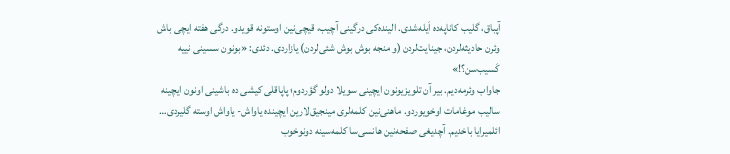آپباق، گلیب کاناپه‌ده اَیله‌شدی. الینده‌کی درگینی آچیب، قیچی‌نین اوستونه قویدو. درگی هفته ایچی باش وئرن حادیثه‌لردن، جینایت‌لردن (و منجه بوش بوش شئی‌لردن) یازاردی. دئدی: «بونون سسینی نییه کَسیب‌سن؟!»
جاواب وئرمه‌دیم. بیر آن تلویزیونون ایچینی سویلا دولو گؤردوم؛ پاپاقلی کیشی ده باشینی اونون ایچینه سالیب موغامات اوخویوردو. ماهنی‌نین کلمه‌لری مینجیق‌لارین ایچینده یاواش- یاواش اوسته گلیردی‌…
ائلمیرا‌یا باخدیم. آچدیغی صفحه‌نین هانسی‌سا کلمه‌سینه دونوخوب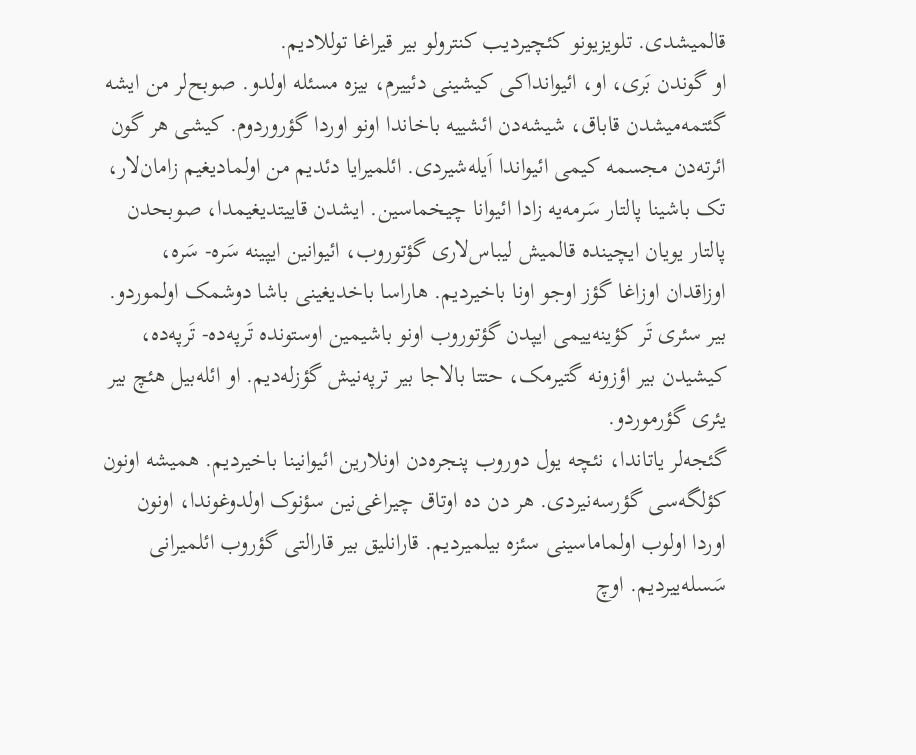قالمیشدی. تلویزیونو کئچیردیب کنترولو بیر قیراغا توللادیم.
او گوندن بَری، او، ائیوانداکی کیشینی دئییرم، بیزه مسئله اولدو. صوبح‌لر من ایشه گئتمه‌میشدن قاباق، شیشه‌دن ائشییه باخاندا اونو اوردا گؤروردوم. کیشی هر گون ائرته‌دن مجسمه کیمی ائیواندا اَیله‌شیردی. ائلمیرایا دئدیم من اولمادیغیم زامان‌لار، تک باشینا پالتار سَرمه‌یه زادا ائیوانا چیخماسین. ایشدن قاییتدیغیمدا، صوبحدن پالتار یویان ایچینده قالمیش لیباس‌لاری گؤتوروب، ائیوانین ایپینه سَره- سَره، اوزاقدان اوزاغا گؤز اوجو اونا باخیردیم. هاراسا باخدیغینی باشا دوشمک اولموردو. بیر سئری تَر کؤینه‌ییمی ایپدن گؤتوروب اونو باشیمین اوستونده تَرپه‌ده- تَرپه‌ده، کیشیدن بیر اؤزونه گتیرمک، حتتا بالاجا بیر ترپه‌نیش گؤزله‌دیم. او ائله‌بیل هئچ بیر یئری گؤرموردو.
گئجه‌لر یاتاندا، نئچه یول دوروب پنجره‌دن اونلارین ائیوانینا باخیردیم. همیشه اونون کؤلگه‌سی گؤرسه‌نیردی. هر دن ده اوتاق چیراغی‌نین سؤنوک اولدوغوندا، اونون اوردا اولوب اولماماسینی سئزه بیلمیردیم. قارانلیق بیر قارالتی گؤروب ائلمیرانی سَسله‌ییردیم. اوچ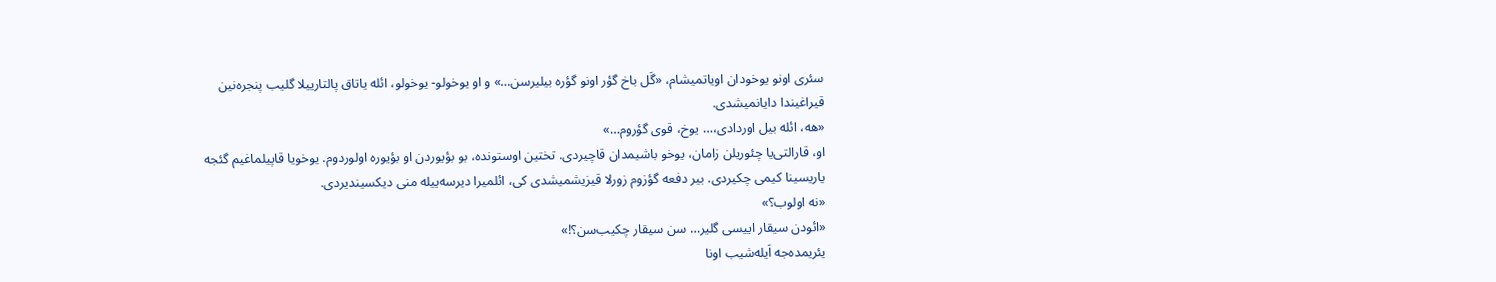سئری اونو یوخودان اویاتمیشام، «گَل باخ گؤر اونو گؤره بیلیرسن…» و او یوخولو- یوخولو، ائله یاتاق پالتارییلا گلیب پنجره‌نین قیراغیندا دایانمیشدی.
«هه، ائله بیل اوردادی،‌… یوخ، قوی گؤروم‌…»
او، قارالتی‌یا چئوریلن زامان، یوخو باشیمدان قاچیردی. تختین اوستونده، بو بؤیوردن او بؤیوره اولوردوم. یوخویا قاپیلماغیم گئجه یاریسینا کیمی چکیردی. بیر دفعه گؤزوم زورلا قیزیشمیشدی کی، ائلمیرا دیرسه‌ییله منی دیکسیندیردی.
«نه اولوب؟»
«ائودن سیقار اییسی گلیر… سن سیقار چکیب‌سن؟!»
یئریمده‌جه اَیله‌شیب اونا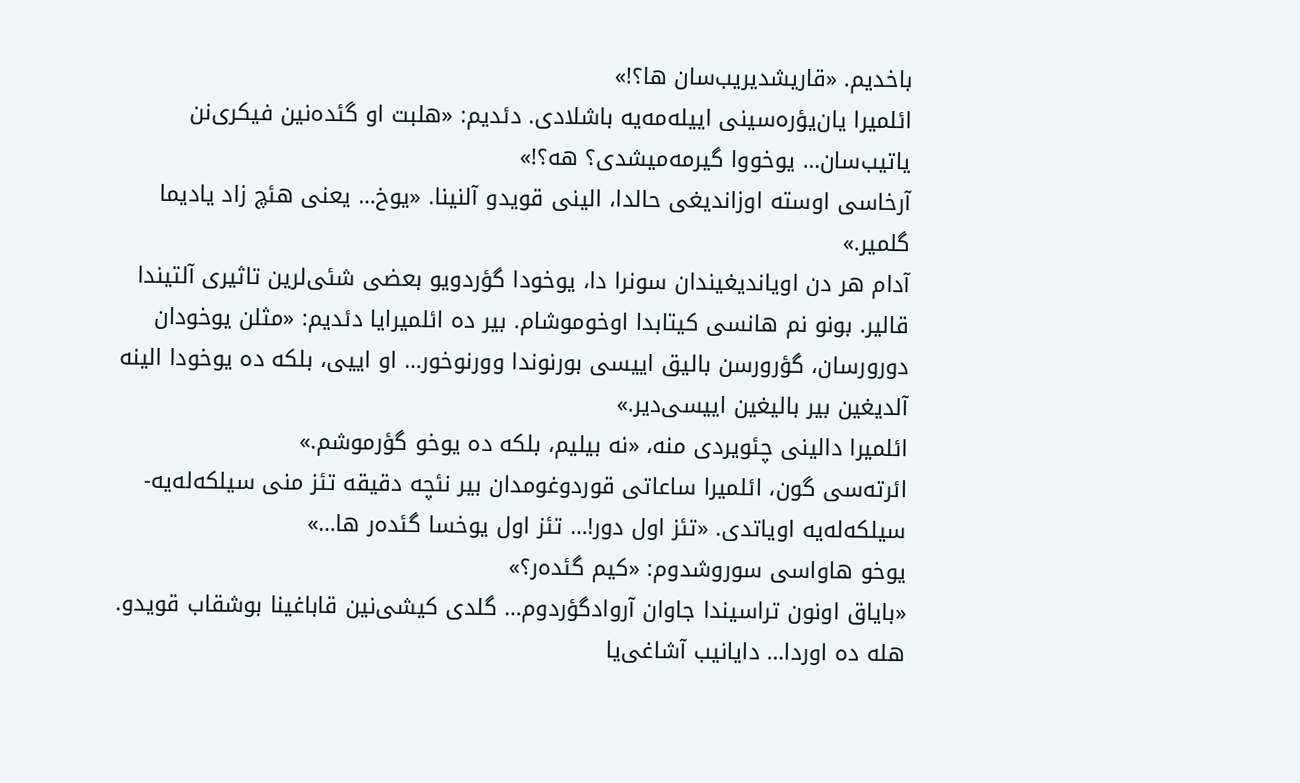باخدیم. «قاریشدیریب‌سان ها؟!»
ائلمیرا یان‌یؤره‌سینی اییله‌مه‌یه باشلادی. دئدیم: «هلبت او گئده‌نین فیکری‌نن یاتیب‌سان… یوخووا گیرمه‌میشدی؟ هه؟!»
آرخاسی اوسته اوزاندیغی حالدا، الینی قویدو آلنینا. «یوخ… یعنی هئچ زاد یادیما گلمیر.»
آدام هر دن اویاندیغیندان سونرا دا، یوخودا گؤردویو بعضی شئی‌لرین تاثیری آلتیندا قالیر. بونو نم هانسی کیتابدا اوخوموشام. بیر ده ائلمیرا‌یا دئدیم: «مثلن یوخودان دورورسان، گؤرورسن بالیق اییسی بورنوندا وورنوخور… او اییی، بلکه ده یوخودا الینه آلدیغین بیر بالیغین اییسی‌دیر.»
ائلمیرا دالینی چئویردی منه، «نه بیلیم، بلکه ده یوخو گؤرموشم.»
ائرته‌سی گون، ائلمیرا ساعاتی قوردوغومدان بیر نئچه دقیقه تئز منی سیلکه‌له‌یه- سیلکه‌له‌یه اویاتدی. «تئز اول دور!… تئز اول یوخسا گئده‌ر ها…»
یوخو هاواسی سوروشدوم: «کیم گئده‌ر؟»
«بایاق اونون تراسیندا جاوان آروادگؤردوم… گلدی کیشی‌نین قاباغینا بوشقاب قویدو. هله ده اوردا… دایانیب آشاغی‌یا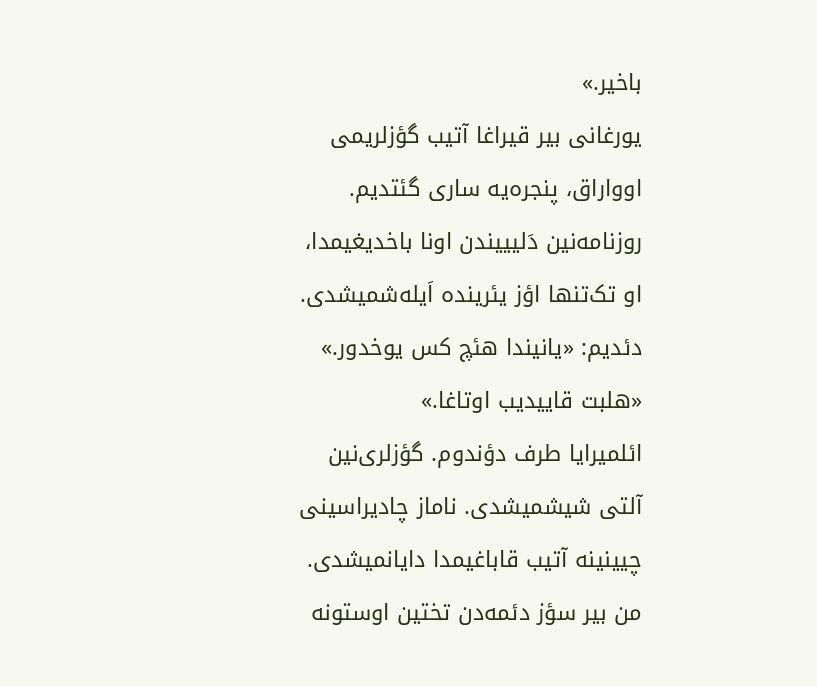باخیر.»
یورغانی بیر قیراغا آتیب گؤزلریمی اوواراق، پنجره‌یه ساری گئتدیم. روزنامه‌نین دَلیییندن اونا باخدیغیمدا، او تک‌تنها اؤز یئرینده اَیله‌شمیشدی. دئدیم: «یانیندا هئچ کس یوخدور.»
«هلبت قاییدیب اوتاغا.»
ائلمیرایا طرف دؤندوم. گؤزلری‌نین آلتی شیشمیشدی. ناماز چادیراسینی چیینینه آتیب قاباغیمدا دایانمیشدی. من بیر سؤز دئمه‌دن تختین اوستونه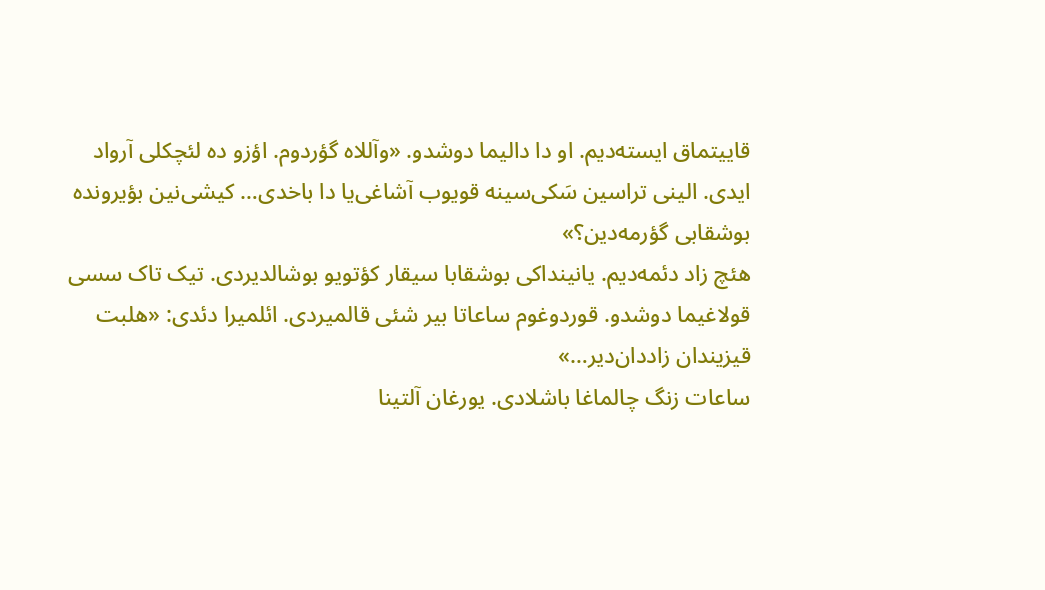قاییتماق ایسته‌دیم. او دا دالیما دوشدو. «وآللاه گؤردوم. اؤزو ده لئچکلی آرواد ایدی. الینی تراسین سَکی‌سینه قویوب آشاغی‌یا دا باخدی… کیشی‌نین بؤیرونده بوشقابی گؤرمه‌دین؟»
هئچ زاد دئمه‌دیم. یانینداکی بوشقابا سیقار کؤتویو بوشالدیردی. تیک تاک سسی قولاغیما دوشدو. قوردوغوم ساعاتا بیر شئی قالمیردی. ائلمیرا دئدی: «هلبت قیزیندان زاددان‌دیر…»
ساعات زنگ چالماغا باشلادی. یورغان آلتینا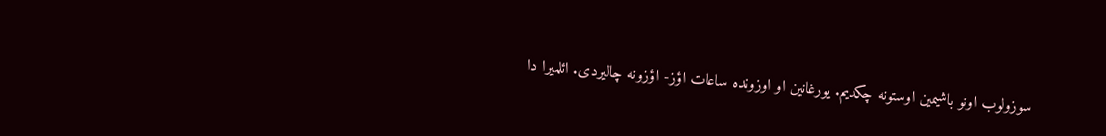سوزولوب اونو باشیمین اوستونه چکدیم. یورغانین او اوزونده ساعات اؤز- اؤزونه چالیردی. ائلمیرا دا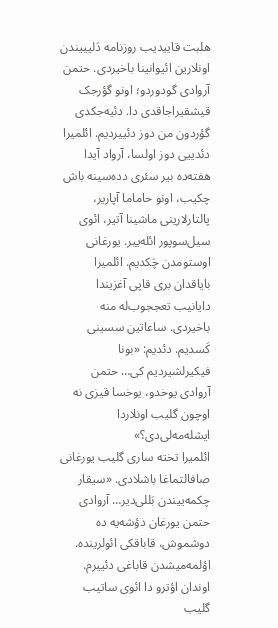هلبت قاییدیب روزنامه دَلیییندن اونلارین ائیوانینا باخیردی. حتمن آروادی گودوردو؛ اونو گؤرجک قیشقیراجاقدی دا. دئیه‌جکدی گؤردون من دوز دئییردیم. ائلمیرا دئدییی دوز اولسا، آرواد آیدا هفته‌ده بیر سئری دده‌سینه باش چکیب، اونو حاماما آپاریر، پالتارلارینی ماشینا آتیر، ائوی سیل‌سوپور ائله‌ییر. یورغانی اوستومدن چَکدیم. ائلمیرا بایاقدان بری قاپی آغزیندا دایانیب تعججوب‌له منه باخیردی. ساعاتین سسینی کَسدیم. دئدیم: «بونا فیکیرلشیردیم کی… حتمن آروادی یوخدو، یوخسا قیزی نه اوچون گلیب اونلاردا ایشله‌‌مه‌لی‌دی؟»
ائلمیرا تخته ساری گلیب یورغانی صافالتماغا باشلادی. «سیقار چکمه‌ییندن بَللی‌دیر… آروادی حتمن یورغان دؤشه‌یه ده دوشموش، قاباقکی ائولرینده. اؤلمه‌میشدن قاباغی دئییرم. اوندان اؤترو دا ائوی ساتیب گلیب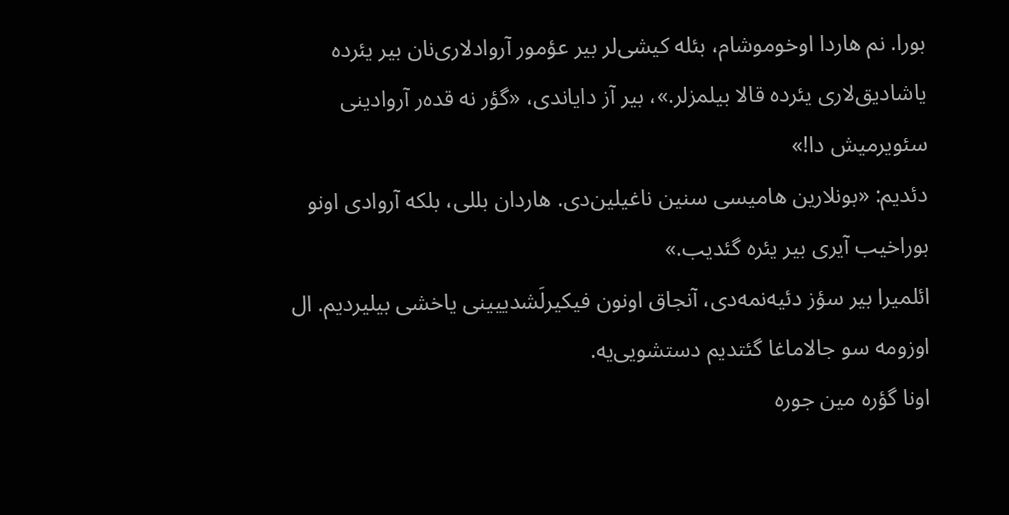بورا. نم هاردا اوخوموشام، بئله کیشی‌لر بیر عؤمور آروادلاری‌نان بیر یئرده یاشادیق‌لاری یئرده قالا بیلمزلر.»، بیر آز دایاندی، «گؤر نه قده‌ر آروادینی سئویرمیش دا!»
دئدیم: «بونلارین هامیسی سنین ناغیلین‌دی. هاردان بللی، بلکه آروادی اونو بوراخیب آیری بیر یئره گئدیب.»
ائلمیرا بیر سؤز دئیه‌نمه‌دی، آنجاق اونون فیکیرلَشدییینی یاخشی بیلیردیم. ال اوزومه سو جالاماغا گئتدیم دستشویی‌یه.
اونا گؤره مین جوره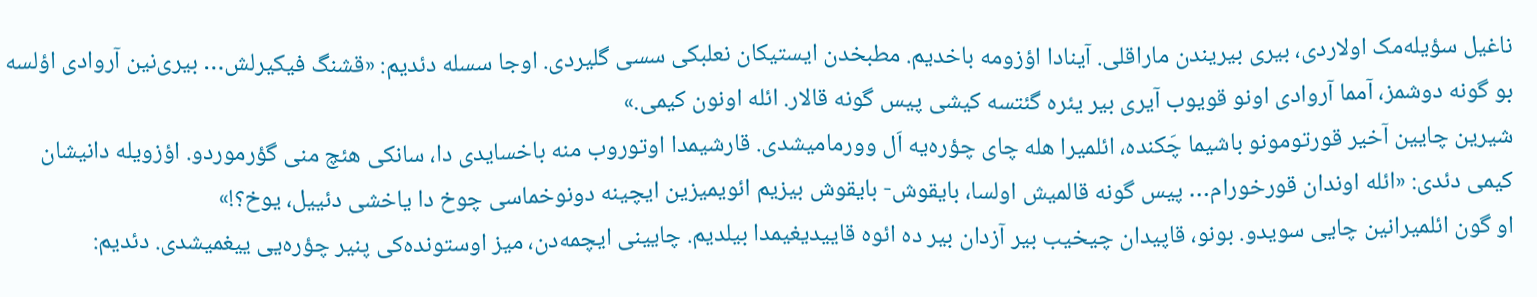ناغیل سؤیله‌مک اولاردی، بیری بیریندن ماراقلی. آینادا اؤزومه باخدیم. مطبخدن ایستیکان نعلبکی سسی گلیردی. اوجا سسله دئدیم: «قشنگ فیکیرلش… بیری‌نین آروادی اؤلسه بو گونه دوشمز، آمما آروادی اونو قویوب آیری بیر یئره گئتسه کیشی پیس گونه قالار. ائله اونون کیمی.»
شیرین چایین آخیر قورتومونو باشیما چَکنده، ائلمیرا هله چای چؤره‌یه اَل وورمامیشدی. قارشیمدا اوتوروب منه باخسایدی دا، سانکی هئچ منی گؤرموردو. اؤزویله دانیشان کیمی دئدی: «ائله اوندان قورخورام… پیس گونه قالمیش اولسا، بایقوش- بایقوش بیزیم ائویمیزین ایچینه دونوخماسی چوخ دا یاخشی دئییل، یوخ؟!»
او گون ائلمیرانین چایی سویدو. بونو، قاپیدان چیخیب بیر آزدان بیر ده ائوه قاییدیغیمدا بیلدیم. چایینی ایچمه‌دن، میز اوستونده‌کی پنیر چؤره‌یی ییغمیشدی. دئدیم: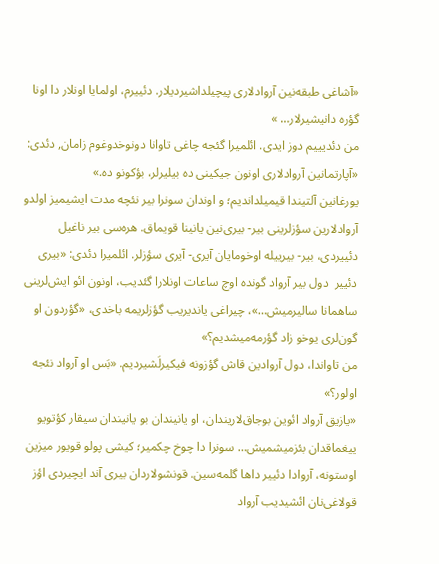«آشاغی طبقه‌نین آروادلاری پیچیلداشیردیلار. دئییرم، اولمایا اونلار دا اونا گؤره دانیشیرلار… »
من دئدیییم دوز ایدی. ائلمیرا گئجه چاغی تاوانا دونوخدوغوم زامان, دئدی: «آپارتمانین آروادلاری اونون جیکینی ده بیلیرلر، بؤکونو ده.»
یورغانین آلتیندا قیمیلداندیم؛ و اوندان سونرا بیر نئچه مدت ایشیمیز اولدو آروادلارین سؤزلرینی بیر- بیری‌نین یانینا قویماق. هره‌سی بیر ناغیل دئییردی، بیر- بیرییله اوخومایان آیری- آیری سؤزلر. ائلمیرا دئدی: «بیری دئییر  دول بیر آرواد گونده اوچ ساعات اونلارا گئدیب، اونون ائو ایش‌لرینی ساهمانا سالیرمیش…»، چیراغی یاندیریب گؤزلریمه باخدی، «گؤردون او گون‌لری یوخو زاد گؤرمه‌میشدیم؟»
من تاواندا، دول آروادین قاش گؤزونه فیکیرلَشیردیم. «بَس او آرواد نئجه اولور؟»
«یازیق آرواد ائوین بوجاق‌لاریندان، او یانیندان بو یانیندان سیقار کؤتویو ییغماقدان بئزمیشمیش… سونرا دا چوخ چکمیر؛ کیشی پولو قویور میزین اوستونه، آروادا دئییر داها گلمه‌سین. قونشولاردان بیری آند ایچیردی اؤز قولاغی‌نان ائشیدیب آرواد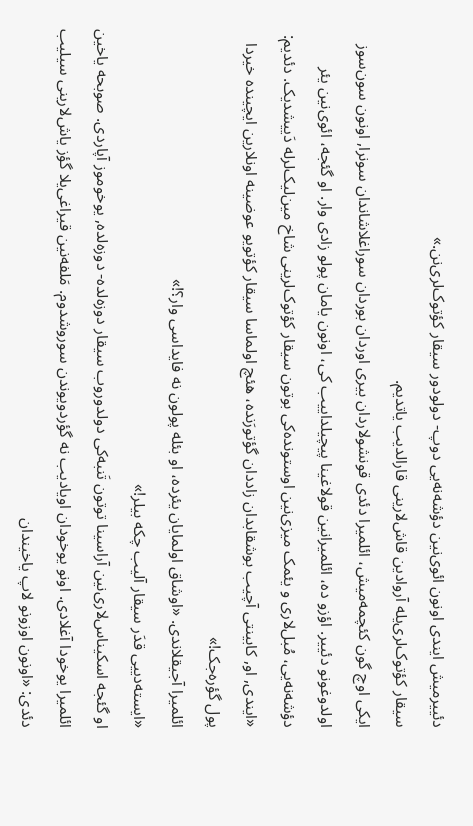دئییرمیش ایندی اونون ائوی‌نین دؤشه‌نه‌یی دوپ- دولودور سیقار کؤتوک‌لری‌نن.»
سیقار کؤتوک‌لری‌یله آروادین قاش‌لارینی قارالدیب یاتدیم.
ایکی اوچ گون کئچمه‌میش، ائلمیرا دئدی قونشولاردان بیری اوردان بوردان سوراغلاشاندان سونرا, اونون سون‌سوز اولدوغونو دئییر. اؤزو ده، ائلمیرانین قولاغینا پیچیلداییب کی، اونون یامان پولو زادی وار. او گئجه، ائوی‌نین یئر دؤشه‌نه‌یی، مُبل‌لاری و یئمک میزی‌نین اوستونده‌کی بوتون سیقار کؤتوک‌لرینی شاخ مین‌لیک‌لرله دَییشدیک. دئدیم: «ایندی, او, کابینتی آچیب بوشقابدان زاددان گؤتورَنده، هئچ اولماسا سیقار کؤتویو عوضینه اونلارین ایچینده خیردا پول گؤره‌جک!»
ائلمیرا آجیقلاندی. «اوشاق اولمایان یئرده، او بئله پولون نه فایداسی وار؟!»
«ایسته‌دییی قدَر سیقار آلیب چکه بیلر!»
او گئجه اسکیناس‌لاری‌نین آراسینا توتون تَنبه‌کی دولدوروب سیقار دوزه‌لده- دوزه‌لده, یوخوموز آپاردی. صوبحه یاخین ائلمیرا یوخودا آغلادی. اونو یوخودان اویادیب نه گؤردویوندن سوروشدوم. مَلفه‌نین قیراغی‌یلا گؤز یاش‌لارینی سیلیب دئدی: «اونون اوزونو لاپ یاخیندان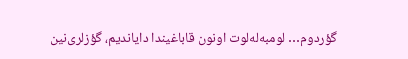گؤردوم… لومبه‌له‌لوت اونون قاباغیندا دایاندیم، گؤزلری‌نین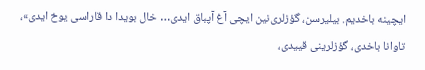ایچینه باخدیم. بیلیرسن، گؤزلری‌نین ایچی آغ آپباق‌ ایدی… خال بویدا دا قاراسی یوخ ایدی»، تاوانا باخدی، گؤزلرینی قییدی،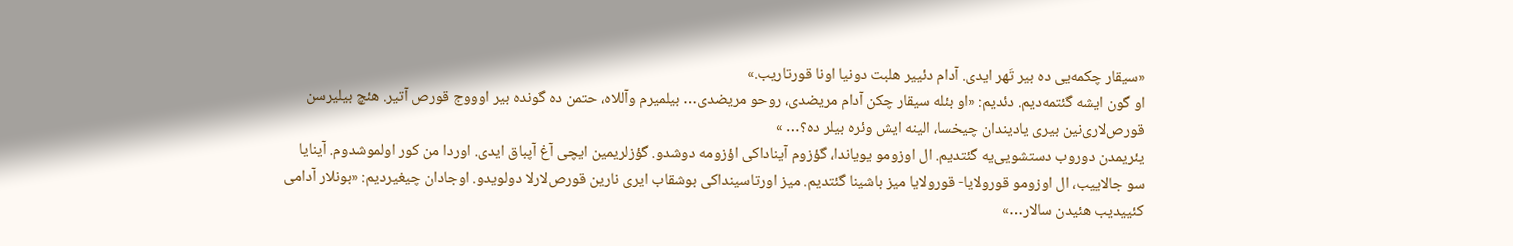«سیقار چکمه‌یی ده بیر تَهر ایدی. آدام دئییر هلبت دونیا اونا قورتاریب.»
او گون ایشه گئتمه‌دیم. دئدیم: «او بئله سیقار چکن آدام مریضدی، روحو مریضدی… بیلمیرم وآللاه، حتمن ده گونده بیر اوووج قورص آتیر. هئچ بیلیرسن قورص‌لاری‌نین بیری یادیندان چیخسا، الینه ایش وئره‌ بیلر ده؟… »
یئریمدن دوروب دستشویی‌یه گئتدیم. ال اوزومو یویاندا، گؤزوم آیناداکی اؤزومه دوشدو. گؤزلریمین ایچی آغ آپباق ایدی. اوردا من کور اولموشدوم. آینایا سو جالاییب، ال اوزومو قورولایا- قورولایا میز باشینا گئتدیم. میز اورتاسینداکی بوشقاب ایری نارین قورص‌لارلا دولویدو. اوجادان چیغیردیم: «بونلار آدامی کئییدیب هئیدن سالار…»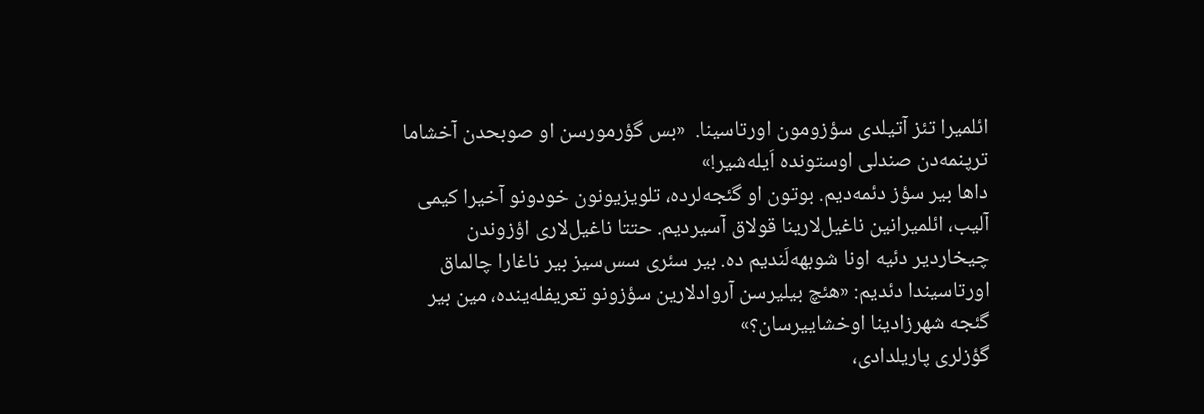ائلمیرا تئز آتیلدی سؤزومون اورتاسینا.  «بس گؤرمورسن او صوبحدن آخشاما ترپنمه‌دن صندلی اوستونده اَیله‌شیر!»
داها بیر سؤز دئمه‌دیم. بوتون او گئجه‌لرده، تلویزیونون خودونو آخیرا کیمی آلیب، ائلمیرانین ناغیل‌لارینا قولاق آسیردیم. حتتا ناغیل‌لاری اؤزوندن چیخاردیر دئیه اونا شوبهه‌لَندیم ده. بیر سئری سس‌سیز بیر ناغارا چالماق اورتاسیندا دئدیم: «هئچ بیلیرسن آروادلارین سؤزونو تعریفله‌ینده، مین بیر گئجه شهرزادینا اوخشاییرسان؟»
گؤزلری پاریلدادی،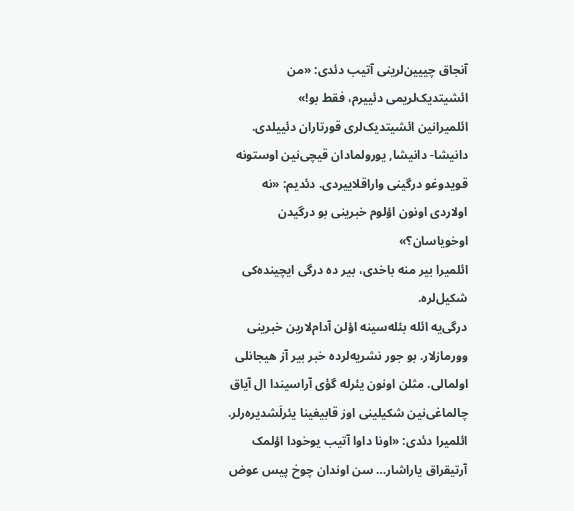آنجاق چییین‌لرینی آتیب دئدی: «من ائشیتدیک‌لریمی دئییرم، فقط بو!»
ائلمیرانین ائشیتدیک‌لری قورتاران دئییلدی. دانیشا- دانیشا, یورولمادان قیچی‌نین اوستونه قویدوغو درگینی واراقلاییردی. دئدیم: «نه اولاردی اونون اؤلوم خبرینی بو درگیدن اوخویاسان؟»
ائلمیرا بیر منه باخدی، بیر ده درگی‌ ایچینده‌کی شکیل‌لره.
درگی‌یه ائله بئله‌سینه اؤلن آدام‌لارین خبرینی وورمازلار. بو جور نشریه‌لرده خبر بیر آز هیجانلی اولمالی. مثلن اونون یئرله گؤی آراسیندا ال آیاق چالماغی‌نین شکیلینی اوز قابیغینا یئرلَشدیره‌رلر.
ائلمیرا دئدی: «اونا داوا آتیب یوخودا اؤلمک آرتیقراق یاراشار… سن اوندان چوخ پیس عوض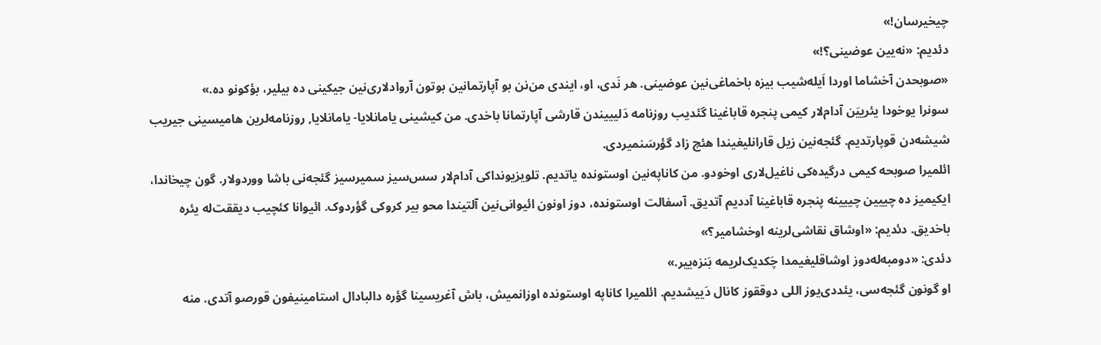چیخیرسان!»
دئدیم: «نه‌یین عوضینی؟!»
«صوبحدن آخشاما اوردا اَیله‌شیب بیزه باخماغی‌نین عوضینی. هر نَدی، او، ایندی من‌نن بو آپارتمانین بوتون آروادلاری‌نین جیکینی ده بیلیر، بؤکونو ده.»
سونرا یوخودا یئرییَن آدام‌لار کیمی پنجره قاباغینا گئدیب روزنامه دَلیییندن قارشی آپارتمانا باخدی. من کیشینی یامانلایا- یامانلایا, روزنامه‌لرین هامیسینی جیریب شیشه‌دن قوپارتدیم. گئجه‌نین زیل قارانلیغیندا هئچ زاد گؤرسَنمیردی.
ائلمیرا صوبحه کیمی درگیده‌کی ناغیل‌لاری اوخودو. من کاناپه‌نین اوستونده یاتدیم. تلویزیونداکی آدام‌لار سس‌سیز سمیرسیز گئجه‌نی باشا ووردولار. گون چیخاندا، ایکیمیز ده چییین چییینه پنجره قاباغینا آددیم آتدیق. آسفالت اوستونده، دوز اونون ائیوانی‌‌نین آلتیندا محو بیر کروکی گؤردوک. ائیوانا کئچیب دیققت‌له یئره باخدیق. دئدیم: «اوشاق نقاشی‌لرینه اوخشامیر؟»
دئدی: «دومبه‌‌له‌دوز اوشاقلیغیمدا چَکدیک‌لریمه بَنزه‌ییر.»
او گونون گئجه‌سی، یئددی‌یوز اللی دوققوز کانال دَییشدیم. ائلمیرا کاناپه اوستونده اوزانمیش، باش آغریسینا گؤره دالبادال استامینیفون قورصو آتدی. منه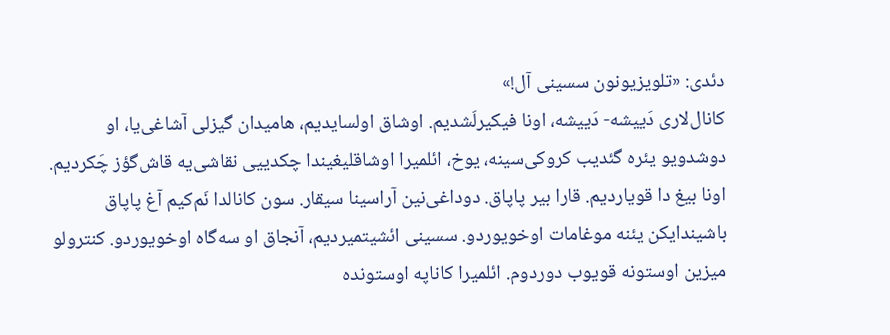دئدی: «تلویزیونون سسینی آل!»
کانال‌لاری دَییشه- دَییشه، اونا فیکیرلَشدیم. اوشاق اولسایدیم، هامیدان گیزلی آشاغی‌یا، او دوشدویو یئره گئدیب کروکی‌سینه، یوخ، ائلمیرا اوشاقلیغیندا چکدییی نقاشی‌یه قاش‌گؤز چَکردیم. اونا بیغ دا قویاردیم. قارا بیر پاپاق. دوداغی‌نین آراسینا سیقار. سون کانالدا نَم‌کیم آغ پاپاق باشیندایکن یئنه موغامات اوخویوردو. سسینی ائشیتمیردیم، آنجاق او سه‌گاه اوخویوردو. کنترولو میزین اوستونه قویوب دوردوم. ائلمیرا کاناپه اوستونده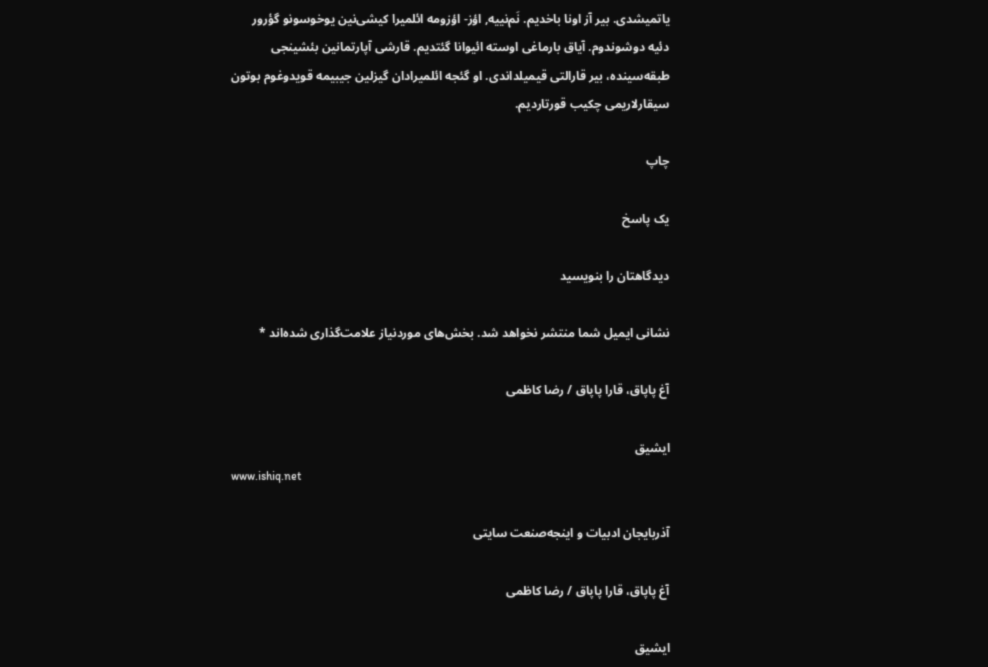یاتمیشدی. بیر آز اونا باخدیم. نَم‌‌نییه, اؤز- اؤزومه ائلمیرا کیشی‌نین یوخوسونو گؤرور دئیه دوشوندوم. آیاق بارماغی اوسته ائیوانا گئتدیم. قارشی آپارتمانین بئشینجی طبقه‌سینده، بیر قارالتی قیمیلداندی. او گئجه ائلمیرادان گیزلین جیبیمه قویدوغوم بوتون سیقارلاریمی چکیب قورتاردیم.

چاپ

یک پاسخ

دیدگاهتان را بنویسید

نشانی ایمیل شما منتشر نخواهد شد. بخش‌های موردنیاز علامت‌گذاری شده‌اند *

آغ پاپاق، قارا پاپاق / رضا کاظمی

ایشیق
www.ishiq.net

آذربایجان ادبیات و اینجه‌صنعت سایتی

آغ پاپاق، قارا پاپاق / رضا کاظمی

ایشیق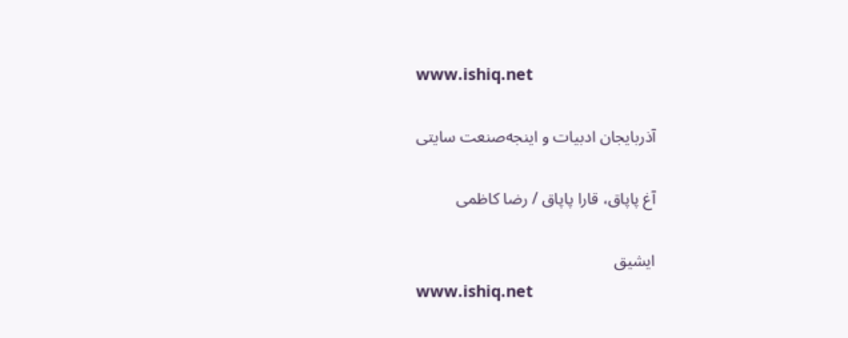www.ishiq.net

آذربایجان ادبیات و اینجه‌صنعت سایتی

آغ پاپاق، قارا پاپاق / رضا کاظمی

ایشیق
www.ishiq.net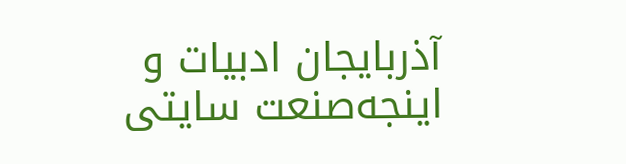آذربایجان ادبیات و اینجه‌صنعت سایتی